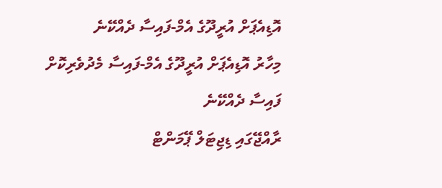އޮޑިއެޕަށް އުރީދޫގެ އެމް-ފައިސާ ދެއްކޭނެ
މިހާރު އޮޑިއެޕަށް އުރީދޫގެ އެމް-ފައިސާ މެދުވެރިކޮށް ފައިސާ ދެއްކޭނެ
ރާއްޖޭގައި ޑިޖިޓަލް ޕޭމަންޓް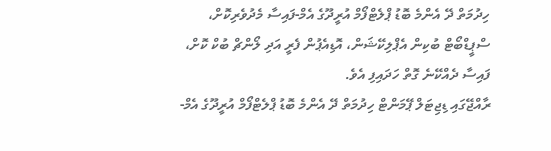ހިދުމަތް ދޭ އެންމެ ބޮޑު ޕްލެޓްފޯމް އުރީދޫގެ އެމް-ފައިސާ މެދުވެރިކޮށް، ސްޕީޑްބޯޓް ބުކިން އެޕްލިކޭޝަން، އޮޑިއެޕުން ފެރީ އަދި ލޯންޗް ބުކް ކޮށް، ފައިސާ ދެއްކޭނެ ގޮތް ހަދައިފި އެވެ.
ރާއްޖޭގައި ޑިޖިޓަލް ޕޭމަންޓް ހިދުމަތް ދޭ އެންމެ ބޮޑު ޕްލެޓްފޯމް އުރީދޫގެ އެމް-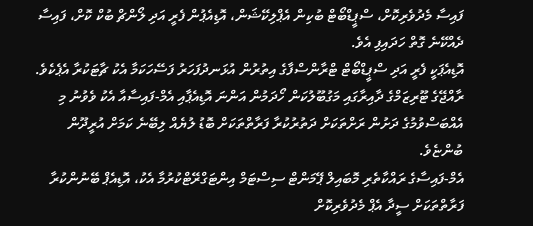ފައިސާ މެދުވެރިކޮށް، ސްޕީޑްބޯޓް ބުކިން އެޕްލިކޭޝަން، އޮޑިއެޕުން ފެރީ އަދި ލޯންޗް ބުކް ކޮށް، ފައިސާ ދެއްކޭނެ ގޮތް ހަދައިފި އެވެ.
އޮޑިއެޕަކީ ފެރީ އަދި ސްޕީޑްބޯޓް ޓްރާންސްފާގެ އިތުރުން އުޅަނދުފަހަރު ފަސޭހަކަމާ އެކު ޗާޓަކުރާ އެޕެކެވެ. ރާއްޖޭގެ ޓޫރިޒަމްގެ ދާއިރާގައި މަގުބޫލުކަން ހޯދަމުން އަންނަ އޮޑިއެޕާއި އެމް-ފައިސާއާ އެކު ވެވުނު މި އެއްބަސްވުމުގެ ދަށުން ރަށްތަކަށް ދަތުރުކުރާ ފަރާތްތަކަށް ބޮޑު ލުޔެއް ލިބޭނެ ކަމަށް އުރީދޫން ބުންޏެވެ.
އެމް-ފައިސާގެ ރައްކާތެރި މޮބައިލް ޕޭމަންޓް ސިސްޓަމް އިންޓަގްރޭޓްކުރުމާ އެކު، އޮޑިއެޕް ބޭނުންކުރާ ފަރާތްތަކަށް ސީދާ އެޕް މެދުވެރިކޮށް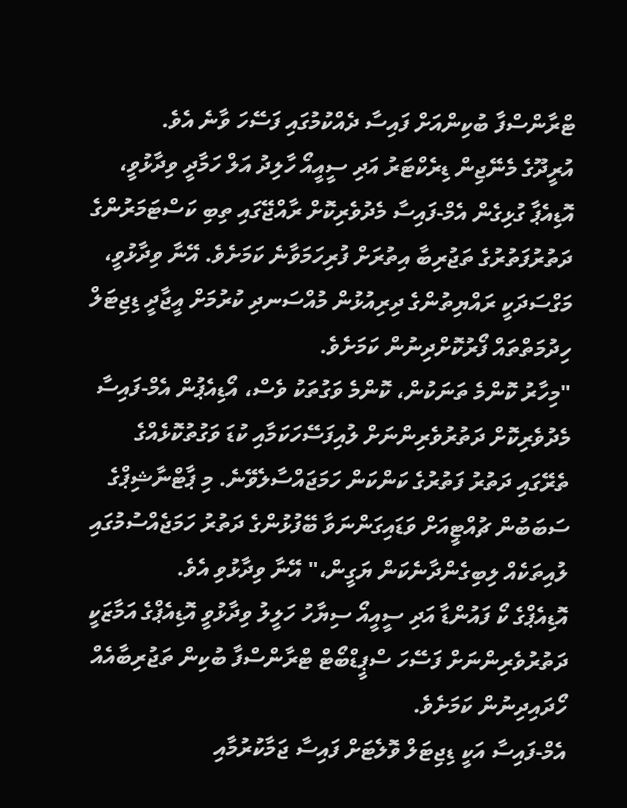ޓްރާންސްފާ ބުކިންއަށް ފައިސާ ދެއްކުމުގައި ފަސޭހަ ވާނެ އެވެ.
އުރީދޫގެ މެނޭޖިން ޑިރެކްޓަރު އަދި ސީއީއޯ ހާލިދު އަލް ހަމާދީ ވިދާޅުވީ، އޮޑިއެޕާ ގުޅިގެން އެމް-ފައިސާ މެދުވެރިކޮށް ރާއްޖޭގައި ތިބި ކަސްޓަމަރުންގެ ދަތުރުފަތުރުގެ ތަޖުރިބާ އިތުރަށް ފުރިހަމަވާނެ ކަމަށެވެ. އޭނާ ވިދާޅުވީ، މަގްސަދަކީ ރައްޔިތުންގެ ދިރިއުޅުން މުއްސަނދި ކުރުމަށް އީޖާދީ ޑިޖިޓަލް ހިދުމަތްތައް ފޯރުކޮށްދިނުން ކަމަށެވެ.
"މިހާރު ކޮންމެ ތަނަކުން، ކޮންމެ ވަގުތަކު ވެސް، އޯޑިއެޕުން އެމް-ފައިސާ މެދުވެރިކޮށް ދަތުރުވެރިންނަށް ލުއިފަސޭހަކަމާއި ކުޑަ ވަގުތުކޮޅެއްގެ ތެރޭގައި ދަތުރު ފަތުރުގެ ކަންކަން ހަމަޖައްސާލެވޭނެ. މި ޕާޓްނާޝިޕްގެ ސަބަބުން ޗުއްޓީއަށް ވަޑައިގަންނަވާ ބޭފުޅުންގެ ދަތުރު ހަމަޖެއްސުމުގައި ލުއިތަކެއް ލިބިގެންދާނެކަން ޔަގީން،" އޭނާ ވިދާޅުވި އެވެ.
އޮޑިއެޕްގެ ކޯ ފައުންޑާ އަދި ސީއީއޯ ސިޔާހު ހަލީލު ވިދާޅުވީ އޮޑިއެޕްގެ އަމާޒަކީ ދަތުރުވެރިންނަށް ފަސޭހަ ސްޕީޑްބޯޓް ޓްރާންސްފާ ބުކިން ތަޖުރިބާއެއް ހޯދައިދިނުން ކަމަށެވެ.
އެމް-ފައިސާ އަކީ ޑިޖިޓަލް ވޮލެޓަށް ފައިސާ ޖަމާކުރުމާއި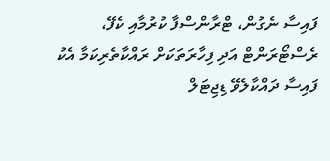ފައިސާ ނެގުން، ޓްރާންސްފާ ކުރުމާއި ކެފޭ، ރެސްޓޯރަންޓް އަދި ފިހާރަތަކަށް ރައްކާތެރިކަމާ އެކު ފައިސާ ދައްކާލެވޭ ޑިޖިޓަލް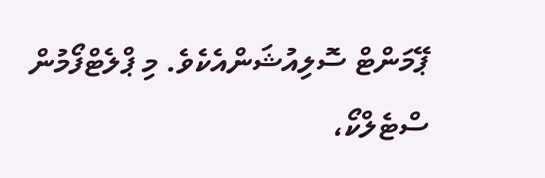ޕޭމަންޓް ސޮލިއުޝަންއެކެވެ. މި ޕްލެޓްފޯމުން ސްޓެލްކޯ،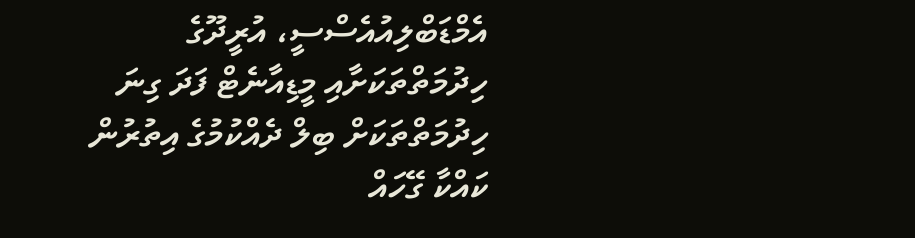އެމްޑަބްލިއުއެސްސީ، އުރީދޫގެ ހިދުމަތްތަކަށާއި މީޑިއާނެޓް ފަދަ ގިނަ ހިދުމަތްތަކަށް ބިލް ދެއްކުމުގެ އިތުރުން ކައްކާ ގޭހައް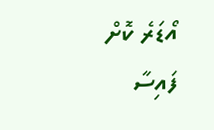އޯޑަރެ ކޮށް ފައިސާ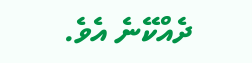ދެއްކޭނެ އެވެ.